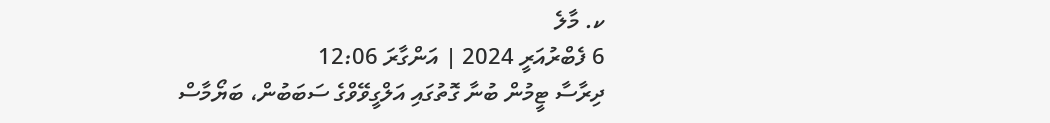ކ. މާލެ
6 ފެބްރުއަރީ 2024 | އަންގާރަ 12:06
ދިރާސާ ޓީމުން ބުނާ ގޮތުގައި އަލްގީވޭވްގެ ސަބަބުން، ބަޔޯމާސް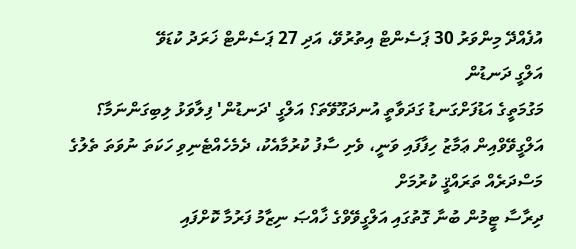އުފެއްދޭ މިންވަރު 30 ޕަސެންޓް އިތުރުވޭ، އަދި 27 ޕަސެންޓް ޚަރަދު ކުޑަވޭ
އަލްގީ ދަނޑުން
މަގުމަތީގެ އަޑުފަށްގަނޑު ގަދަވާތީ އުނދަގޫވޭތަ؟ އަލްގީ 'ދަނޑުން' ފިލާވަޅު ލިބިގަންނަމާ؟
އަލްގީވޭވްއިން ޢަމާޒު ހިފާފައި ވަނީ، ވެށި ސާފު ކުރުމާއެކު، ދެމެހެއްޓެނިވި ހަކަތަ ނުވަތަ ތެލުގެ މަސްދަރެއް ތަރައްޤީ ކުރުމަށް
ދިރާސާ ޓީމުން ބުނާ ގޮތުގައި އަލްގީވޭވްގެ ޚާއްޞަ ނިޒާމު ފަރުމާ ކޮށްފައި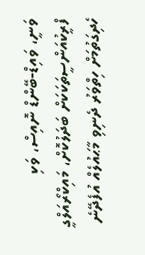ވަނީ، ވައިޑް-ބޭންޑް ނޮއިސް، ވަކި ފްރީކުއަންސީތަކަކަށް ބަދަލުކޮށް، މައިކްރޯއަލްގީ ހެދިގަތުމަށް ހިތްވަރު ދެނިވި މާޙައުލެއް އުފެދޭނެ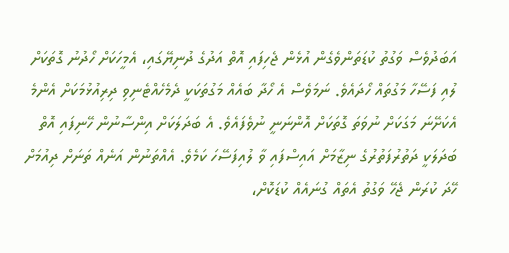އަބަދުވެސް ވަގުތު ކުޑަތަންވެގެން އުޅެން ޖެހިފައި އޮތް އަދުގެ ދުނިޔޭގައި، އެމީހަކަށް ހޯދުނު ގޮތަކަށް ލުއި ފަސޭހާ މަގުތައް ހޯދައެވެ. ނަމަވެސް އެ ހޯދާ ބައެއް މަގުތަކަކީ ދެމެހެއްޓެނިވި ދިރިއުޅުމަކަށް އެންމެ އެކަށޭނަ މަގަކަށް ނުވަތަ ގޮތަކަށް އޮންނަނީ ނުވެފައެވެ. އެ ބަދަލަކަށް އިންސާނުން ހޭނިފައި އޮތް ބަދަލަކީ ދަތުރުފަތުރުގެ ނިޒާމަށް އައިސްފައި ވާ ލުއިފަސޭހަ ކަމެވެ. އެއްތަނުން އަނެއް ތަނަށް ދިއުމަށް ހޭދަ ކުރަން ޖެހޭ ވަގުތު އެތައް ގުނައެއް ކުޑަކޮށް،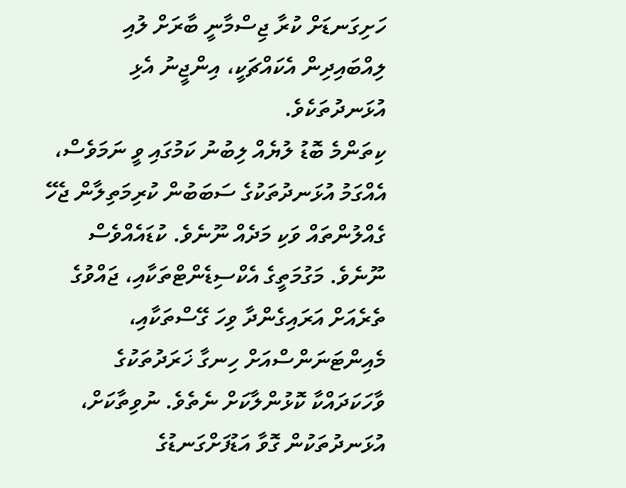ހަށިގަނޑަށް ކުރާ ޖިސްމާނީ ބާރަށް ލުއި ލިއްބައިދިން އެކައްޗަކީ، އިންޖީނު އެޅި އުޅަނދުތަކެވެ.
ކިތަންމެ ބޮޑު ލުޔެއް ލިބުނު ކަމުގައި ވީ ނަމަވެސް، އެއްގަމު އުޅަނދުތަކުގެ ސަބަބުން ކުރިމަތިލާން ޖެހޭ ގެއްލުންތައް ވަކި މަދެއް ނޫނެވެ. ކުޑައެއްވެސް ނޫނެވެ. މަގުމަތީގެ އެކްސިޑެންޓްތަކާއި، ޖައްވުގެ ތެރެއަށް އަރައިގެންދާ ވިހަ ގޭސްތަކާއި، މެއިންޓަނަންސްއަށް ހިނގާ ޚަރަދުތަކުގެ ވާހަކަދައްކާ ކޮޅުންލާކަށް ނެތެވެ. ނުވިތާކަށް، އުޅަނދުތަކުން ގޮވާ އަޑުފަށްގަނޑުގެ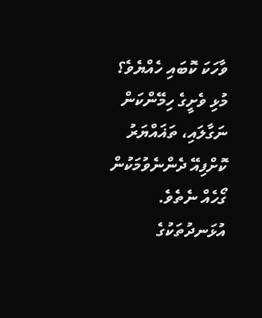ވާހަކަ ކޮބައި ހެއްޔެވެ؟ މުޅި ވެށީގެ ހިމޭންކަން ނަގާލައި، ތަޣައްޔަރު ކޮށްފިއޭ ދެންނެވުމަކުން ގޯހެއް ނެތެވެ. އުޅަނދުތަކުގެ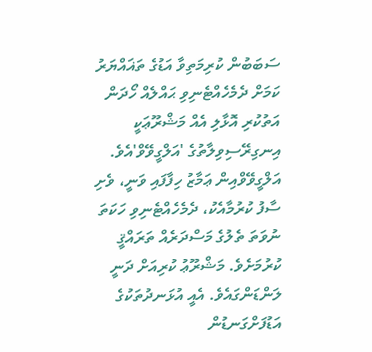ސަބަބުން ކުރިމަތިވާ އަޑުގެ ތަޣައްޔަރު ކަމަށް ދެމެހެއްޓެނިވި ޙައްލެއް ހޯދަން އަތުކުރި އޮޅާލި އެއް މަޝްރޫޢަކީ އިނގިރޭސިވިލާތުގެ 'އަލްގީވޭވް'އެވެ.
އަލްގީވޭވްއިން ޢަމާޒު ހިފާފައި ވަނީ، ވެށި ސާފު ކުރުމާއެކު، ދެމެހެއްޓެނިވި ހަކަތަ ނުވަތަ ތެލުގެ މަސްދަރެއް ތަރައްޤީ ކުރުމަށެވެ. މަޝްރޫޢު ކުރިއަށް ދަނީ ލަންޑަންގައެވެ. އެއީ އުޅަނދުތަކުގެ އަޑުފަށްގަނޑުން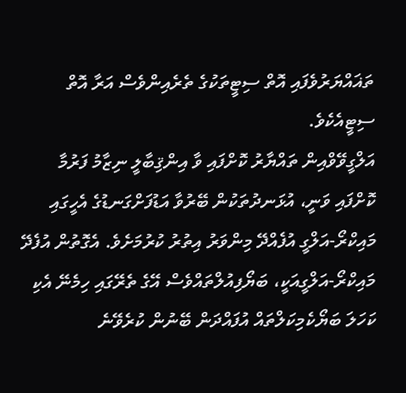ތަޣައްޔަރުވެފައި އޮތް ސިޓީތަކުގެ ތެރެއިންވެސް އަރާ އޮތް ސިޓީއެކެވެ.
އަލްގީވޭވްއިން ތައްޔާރު ކޮށްފައި ވާ އިންޤިބާލީ ނިޒާމު ފަރުމާ ކޮށްފައި ވަނީ، އުޅަނދުތަކުން ބޭރުވާ އަޑުފަށްގަނޑުގެ އެހީގައި މައިކްރޯ-އަލްގީ އުފެއްދޭ މިންވަރު އިތުރު ކުރުމަށެވެ. އެގޮތުން އުފެދޭ މައިކްރޯ-އަލްގީއަކީ، ބަޔޯފިއުލްތައްވެސް އޭގެ ތެރޭގައި ހިމެނޭ އެކި ކަހަލަ ބަޔޯކެމިކަލްތައް އުފައްދަން ބޭނުން ކުރެވޭނެ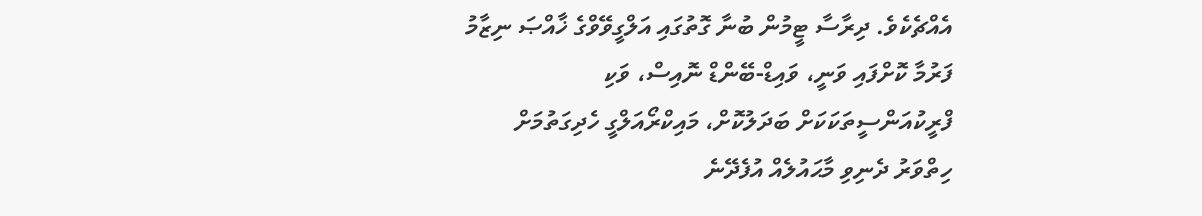އެއްޗެކެވެ. ދިރާސާ ޓީމުން ބުނާ ގޮތުގައި އަލްގީވޭވްގެ ޚާއްޞަ ނިޒާމު ފަރުމާ ކޮށްފައި ވަނީ، ވައިޑް-ބޭންޑް ނޮއިސް، ވަކި ފްރީކުއަންސީތަކަކަށް ބަދަލުކޮށް، މައިކްރޯއަލްގީ ހެދިގަތުމަށް ހިތްވަރު ދެނިވި މާޙައުލެއް އުފެދޭނެ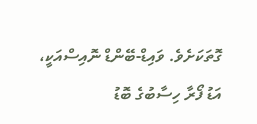ގޮތަކަށެވެ. ވައިޑް-ބޭންޑް ނޮއިސްއަކީ، އަޑު ފޯރާ ހިސާބުގެ ބޮޑު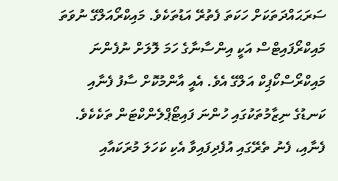ސަރަޙައްދަތަކަށް ހަކަތަ ފެތުރޭ އަޑުތަކެވެ. މައިކްރޯއަލްގޭ ނުވަތަ މައިކްރޯފައިޓްސް އަކީ އިންސާނާގެ ހަމަ ލޮލަށް ނުފެންނަ މައިކްރޯސްކޯޕިކް އަލްގޭ އެވެ. އެއީ އާންމުކޮށް ސާފު ފެނާއި ކަނޑުގެ ނިޒާމުތަކުގައި ހުންނަ ފައިޓޯޕްލެންކްޓަން ތަކެކެވެ. ފެނާއި، ފެނު ތެރޭގައި އުފެދިފައިވާ އެކި ކަހަލަ މުރަކައާއި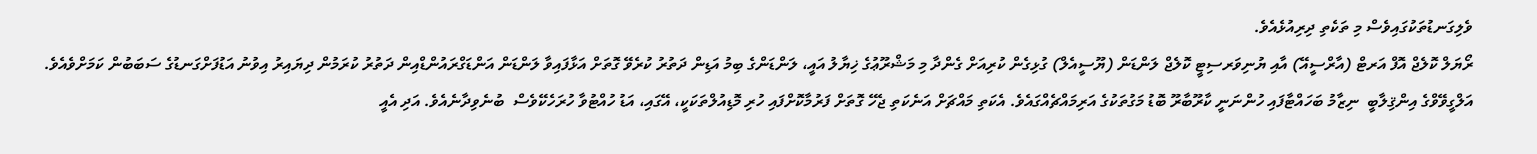ވެލިގަނޑުތަކުގައިވެސް މި ތަކެތި ދިރިއުޅެއެވެ.
ރޯޔަލް ކޮލެޖް އޮފް އަރޓް (އާރްސީއޭ) އާއި ޔުނިވަރސިޓީ ކޮލެޖް ލަންޑަން (ޔޫސީއެލް) ގުޅިގެން ކުރިއަށް ގެންދާ މި މަޝްރޫޢުގެ ޚިޔާލު އައީ، ލަންޑަންގެ ބިމު އަޑިން ދަތުރު ކުރެވޭ ގޮތަށް އަޅާފައިވާ ލަންޑަން އަންޑަގްރައުންޑްއިން ދަތުރު ކުރަމުން ދިޔައިރު އިވުނު އަޑުފަށްގަނޑުގެ ސަބަބުން ކަމަށްވެއެވެ.
އަލްގީވޭވްގެ އިންޤިލާބީ  ނިޒާމު ބަހައްޓާފައި ހުންނަނީ ކާރޫބާރޫ ބޮޑު މަގުތަކުގެ އަރިމައްޗެއްގައެވެ. އެކަތި މައްޗަށް އަނެކަތި ޖެހޭ ގޮތަށް ފަރުމާކޮށްފައި ހުރި މޮޑިއުލްތަކަކީ، އޭގައި، އަޑު ހުއްޓުވާ ހުރަހެކޭވެސް  ބުނެވިދާނެއެވެ. އަދި އެއީ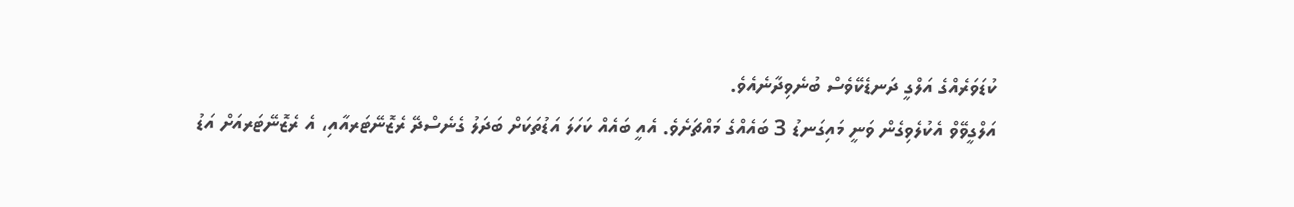ކުޑަވަރެއްގެ އަލްގީ ދަނޑެކޭވެސް ބުނެވިދާނެއެވެ.
އަލްގީވޭވް އެކުލެވިގެން ވަނީ މައިގަނޑު 3 ބައެއްގެ މައްޗަށެވެ. އެއީ ބައެއް ކަހަލަ އަޑުތަކަށް ބަދަލު ގެނެސްދޭ ރެޒޮނޭޓަރއާއި، އެ ރެޒޮނޭޓަރއަށް އަޑު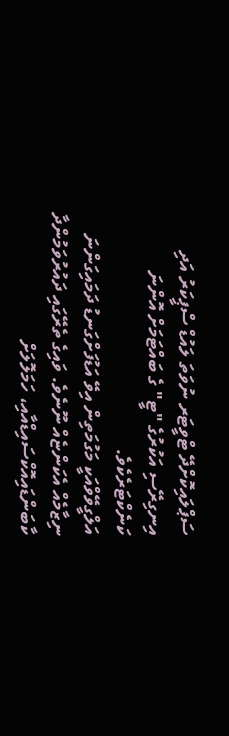ސަޕްލައިކޮށްދޭ ޓްވީޓަރ ނުވަތަ ލައުޑް ސްޕީކަރު އަދި އިނގިރޭސި އަކުރުގެ "ޓީ" ގެ ބައްޓަމަށް އޮންނަ ކަނެކްޓަރެކެވެ.
އަލްގީވޭވްއަކީ މަގުމަތިން އިވޭ އަޑުފަށްގަނޑު ދަމައިގަންނަ ނިޒާމެއް އެކަންޏެއް ނޫނެވެ. ވައިގެ ތެރޭގައި ދައުރުވަމުންދާ ކާބަންޑައިއޮކްސައިޑްއާއި، ހަމަލޮލަށް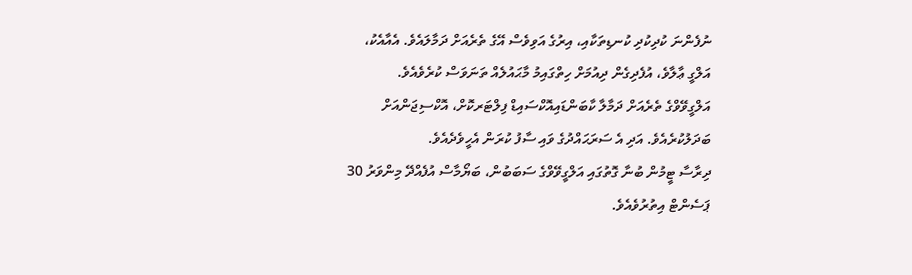ނުފެންނަ ކުދިކުދި ކުނޑިތަކާއި، އިރުގެ އަވިވެސް އޭގެ ތެރެއަށް ދަމާލައެވެ. އެއާއެކު، އަލްގީ ޢާލާވެ، އުފެދިގެން ދިއުމަށް ހިތްގައިމު މާޙައުލެއް ތަނަވަސް ކުރެވެއެވެ.
އަލްގީވޭވްގެ ތެރެއަށް ދަމާލާ ކާބަންޑައިއޮކްސައިޑް ފިލްޓަރކޮށް، އޮކްސިޖަންއަށް ބަދަލުކުރެއެވެ. އަދި އެ ސަރަޙައްދުގެ ވައި ސާފު ކުރަން އެހީވެދެއެވެ.
ދިރާސާ ޓީމުން ބުނާ ގޮތުގައި އަލްގީވޭވްގެ ސަބަބުން، ބަޔޯމާސް އުފެއްދޭ މިންވަރު 30 ޕަސެންޓް އިތުރުވެއެވެ.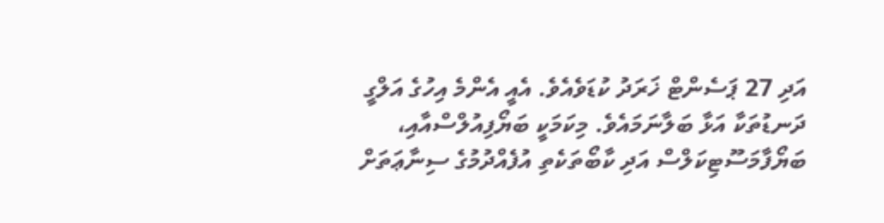އަދި 27 ޕަސެންޓް ޚަރަދު ކުޑަވެއެވެ. އެއީ އެންމެ އިހުގެ އަލްގީ ދަނޑުތަކާ އަޅާ ބަލާނަމައެވެ. މިކަމަކީ ބަޔޯފިއުލްސްއާއި، ބަޔޯފާމަސޫޓިކަލްސް އަދި ކާބޯތަކެތި އުފެއްދުމުގެ ސިނާޢަތަށް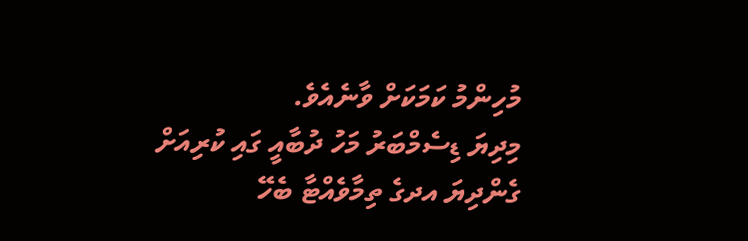މުހިންމު ކަމަކަށް ވާނެއެވެ.
މިދިޔަ ޑިސެމްބަރު މަހު ދުބާއީ ގައި ކުރިއަށް ގެންދިޔަ އދގެ ތިމާވެއްޓާ ބެހޭ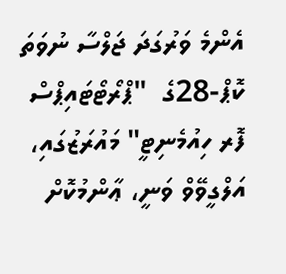އެންމެ ވަރުގަދަ ޖަލްސާ ނުވަތަ ކޮޕް-28ގެ  "ޕްރޯޓޯޓައިޕްސް ފޮރ ހިއުމެނިޓީ" މައުރަޒުގައި، އަލްގީވޭވް ވަނީ، ޢާންމުކޮށް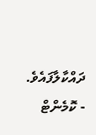ދައްކާލާފައެވެ.
- ކޮމެންޓް